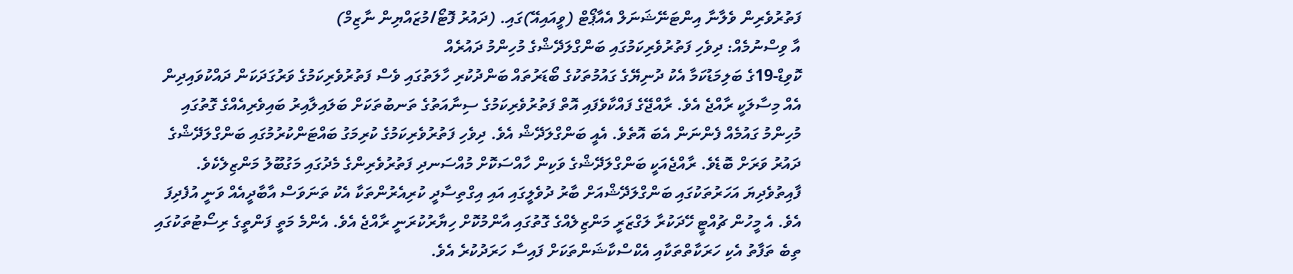ފަތުރުވެރިން ވެލާނާ އިންޓަނޭޝަނަލް އެއާޕޯޓް (ވީއައިއޭ)ގައި. (ދައުރު ފޮޓޯ/މުޒައްޔިން ނާޒިމް)
އާ ވިސްނުމެއް: ދިވެހި ފަތުރުވެރިކަމުގައި ބަންގްލަދޭޝްގެ މުހިންމު ދައުރެއް
ކޮވިޑް-19ގެ ބަލިމަޑުކަމާ އެކު ދުނިޔޭގެ ގައުމުތަކުގެ ބޯޑަރުތައް ބަންދުކުރި ހާލަތުގައި ވެސް ފަތުރުވެރިކަމުގެ ވަރުގަދަކަން ދައްކުވައިދިން އެއް މިސާލަކީ ރާއްޖެ އެވެ. ރާއްޖޭގެ ފައްކާވެފައި އޮތް ފަތުރުވެރިކަމުގެ ސިނާއަތުގެ ތަނބުތަކަށް ބަލައިލާއިރު ބައިވެރިއެއްގެ ގޮތުގައި މުހިންމު ގައުމެއް ފެންނަން އެބަ އޮތެވެ. އެއީ ބަންގްލަދޭޝް އެވެ. ދިވެހި ފަތުރުވެރިކަމުގެ ކުރިމަގު ބައްޓަންކުރުމުގައި ބަންގްލަދޭޝްގެ ދައުރު ވަރަށް ބޮޑެވެ. ރާއްޖެއަކީ ބަންގްލަދޭޝްގެ ވަކިން ހާއްސަކޮށް މުއްސަނދި ފަތުރުވެރިންގެ މެދުގައި މަގުބޫލު މަންޒިލެކެވެ.
ފާއިތުވެދިޔަ އަހަރުތަކުގައި ބަންގްލަދޭޝްއަށް ބާރު ދުވެލީގައި އައި އިގްތިސާދީ ކުރިއެރުންތަކާ އެކު ތަނަވަސް އާބާދީއެއް ވަނީ އުފެދިފަ އެވެ. އެ މީހުން ޗުއްޓީ ހޭދަކުރާ ލަގްޒަރީ މަންޒިލެއްގެ ގޮތުގައި އާންމުކޮށް ހިޔާރުކުރަނީ ރާއްޖެ އެވެ. އެންމެ މަތީ ފަންތީގެ ރިސޯޓުތަކުގައި ތިބެ ތަފާތު އެކި ހަރަކާތްތަކާއި އެކްސްކާޝަންތަކަށް ފައިސާ ހަރަދުކުރެ އެވެ.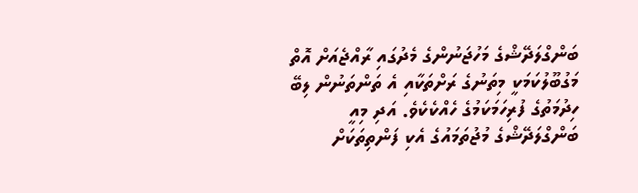ބަންގްލަދޭޝްގެ މަހުޖަނުންގެ މެދުގައި ރާއްޖެއަށް އޮތް މަގުބޫލުކަމަކީ މިތަނުގެ ރަށްތަކާއި އެ ތަންތަނުން ލިބޭ ހިދުމަތުގެ ފުރިހަމަކަމުގެ ހެއްކެކެވެ. އަދި މިއީ ބަންގްލަދޭޝްގެ މުޖުތަމައުގެ އެކި ފަންތިތަކަށް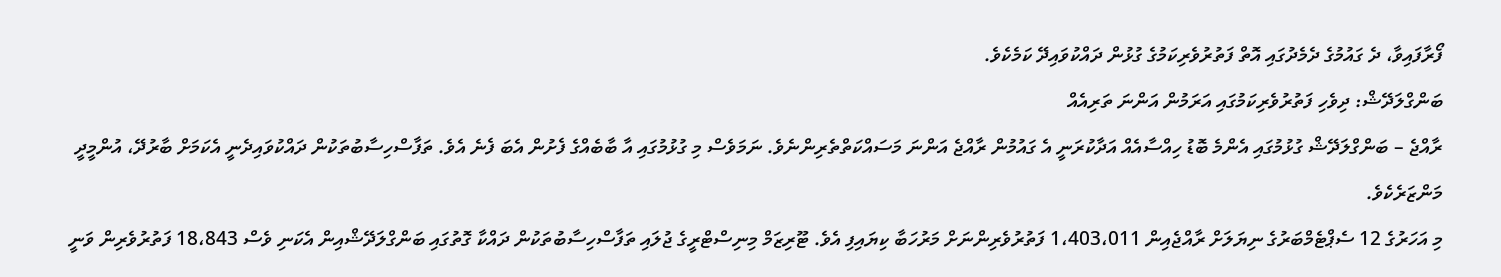ފޯރާފައިވާ، ދެ ގައުމުގެ ދެމެދުގައި އޮތް ފަތުރުވެރިކަމުގެ ގުޅުން ދައްކުވައިދޭ ކަމެކެވެ.
ބަންގްލަދޭޝް: ދިވެހި ފަތުރުވެރިކަމުގައި އަރަމުން އަންނަ ތަރިއެއް
ރާއްޖެ – ބަންގްލަދޭޝް ގުޅުމުގައި އެންމެ ބޮޑު ހިއްސާއެއް އަދާކުރަނީ އެ ގައުމުން ރާއްޖެ އަންނަ މަސައްކަތްތެރިންނެވެ. ނަމަވެސް މި ގުޅުމުގައި އާ ބާބެއްގެ ފެށުން އެބަ ފެނެ އެވެ. ތަފާސްހިސާބުތަކުން ދައްކުވައިދެނީ އެކަމަށް ބާރުދޭ، އުންމީދީ މަންޒަރެކެވެ.
މި އަހަރުގެ 12 ސެޕްޓެމްބަރުގެ ނިޔަލަށް ރާއްޖެއިން 1،403،011 ފަތުރުވެރިންނަށް މަރުހަބާ ކިޔައިފި އެވެ. ޓޫރިޒަމް މިނިސްޓްރީގެ ޖުލައި ތަފާސްހިސާބުތަކުން ދައްކާ ގޮތުގައި ބަންގްލަދޭޝްއިން އެކަނި ވެސް 18،843 ފަތުރުވެރިން ވަނީ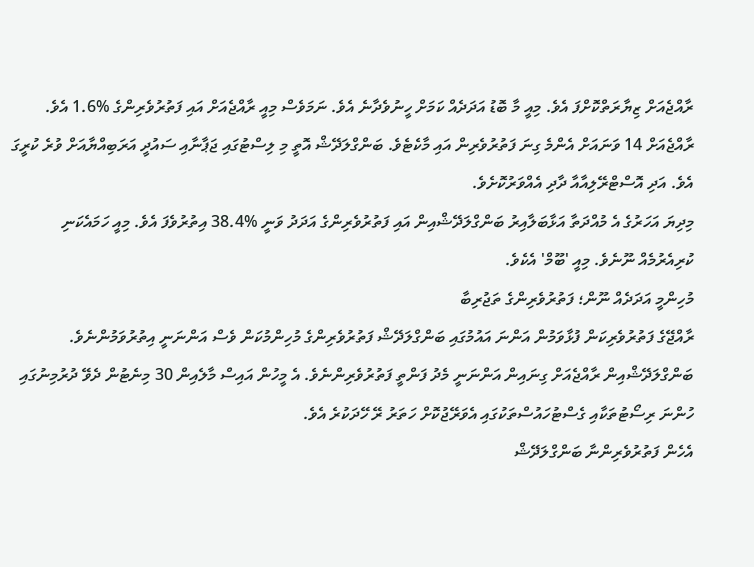ރާއްޖެއަށް ޒިޔާރަތްކޮށްފަ އެވެ. މިއީ މާ ބޮޑު އަދަދެއް ކަމަށް ހީނުވެދާނެ އެވެ. ނަމަވެސް މިއީ ރާއްޖެއަށް އައި ފަތުރުވެރިންގެ %1.6 އެވެ. ރާއްޖެއަށް 14 ވަނައަށް އެންމެ ގިނަ ފަތުރުވެރިން އައި މާކެޓެވެ. ބަންގްލަދޭޝް އޮތީ މި ލިސްޓުގައި ޖަޕާނާއި ސައުދީ އަރަބިއްޔާއަށް ވުރެ ކުރީގަ އެވެ. އަދި އޮސްޓްރޭލިއާއާ ދާދި އެއްވަރުކޮށެވެ.
މިދިޔަ އަހަރުގެ އެ މުއްދަތާ އަޅާބަލާއިރު ބަންގްލަދޭޝްއިން އައި ފަތުރުވެރިންގެ އަދަދު ވަނީ %38.4 އިތުރުވެފަ އެވެ. މިއީ ހަމައެކަނި ކުރިއެރުމެއް ނޫނެވެ. މިއީ 'ބޫމް' އެކެވެ.
މުހިންމީ އަދަދެއް ނޫން؛ ފަތުރުވެރިންގެ ތަޖުރިބާ
ރާއްޖޭގެ ފަތުރުވެރިކަން ފުޅާވަމުން އަންނަ އައުމުގައި ބަންގްލަދޭޝް ފަތުރުވެރިންގެ މުހިންމުކަން ވެސް އަންނަނީ އިތުރުވަމުންނެވެ. ބަންގްލަދޭޝްއިން ރާއްޖެއަށް ގިނައިން އަންނަނީ މެދު ފަންތީ ފަތުރުވެރިންނެވެ. އެ މީހުން އައިސް މާލެއިން 30 މިނެޓުން ދެވޭ ދުރުމިނުގައި ހުންނަ ރިސޯޓުތަކާއި ގެސްޓުހައުސްތަކުގައި އެވަރޭޖުކޮށް ހަތަރު ރޭ ހޭދަކުރެ އެވެ.
އެހެން ފަތުރުވެރިންނާ ބަންގްލަދޭޝް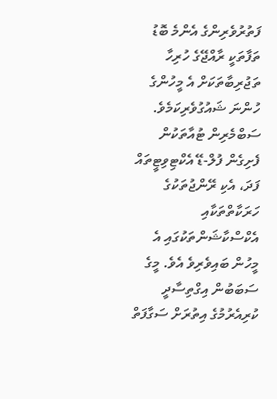ފަތުރުވެރިންގެ އެންމެ ބޮޑު ތަފާތަކީ ރާއްޖޭގެ ހުރިހާ ތަޖުރިބާތަކަށް އެ މީހުންގެ ހުންނަ ޝައުގުވެރިކަމެވެ. ސަބްމެރިން ޓުއާތަކުން ފެށިގެން ފުލް-ޑޭ އެކްޓިވިޓީތައް ފަދަ، އެކި ރޭންޖުތަކުގެ ހަރަކާތްތަކާއި އެކްސްކާޝަންތަކުގައި އެ މީހުން ބައިވެރިވެ އެވެ. މީގެ ސަބަބުން އިގްތިސާދީ ކުރިއެރުމުގެ އިތުރަށް ސަގާފަތް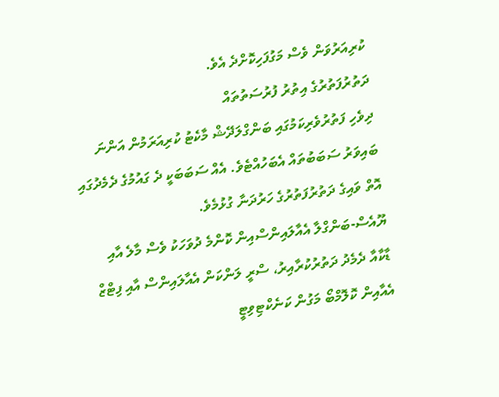ކުރިއަރުވަން ވެސް މަގުފަހިކޮށްދެ އެވެ.
ދަތުރުފަތުރުގެ އިތުރު ފުރުސަތުތައް
ދިވެހި ފަތުރުވެރިކަމުގައި ބަންގްލަދޭޝް މާކެޓު ކުރިއަރަމުން އަންނަ ބައިވަރު ސަބަބުތައް އެބަހުއްޓެވެ. އެއް ސަބަބަކީ ދެ ގައުމުގެ ދެމެދުގައި އޮތް ވައިގެ ދަތުރުފަތުރުގެ ހަރުދަނާ ގުޅުމެވެ.
ޔޫއެސް-ބަންގްލާ އެއާލައިންސްއިން ކޮންމެ ދުވަހަކު ވެސް މާލެ އާއި ޑާކާއާ ދެމެދު ދަތުރުކުރާއިރު، ސްރީ ލަންކަން އެއާލައިންސް އާއި ފިޓްޒް އެއާއިން ކޮލޮމްބޯ މަގުން ކަނެކްޓިވިޓީ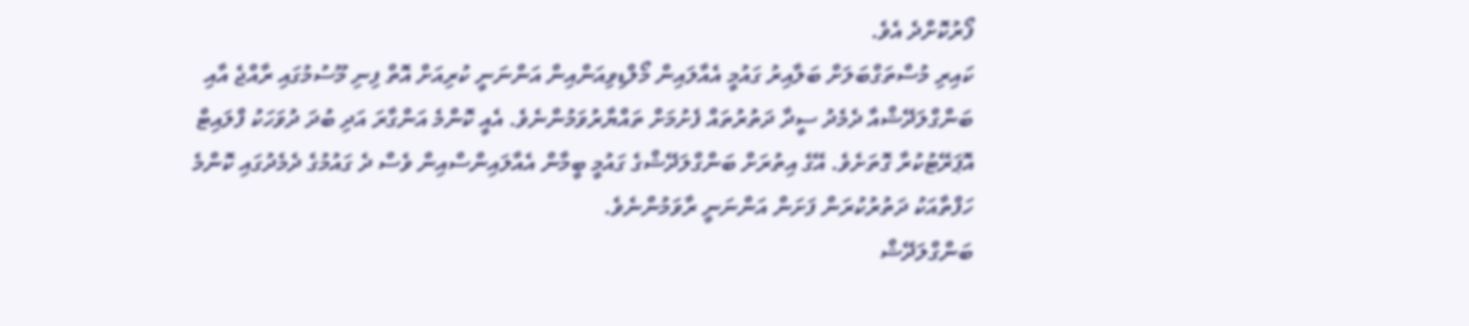ފޯރުކޮށްދެ އެވެ.
ކައިރި މުސްތަގްބަލަށް ބަލާއިރު ގައުމީ އެއާލައިން މޯލްޑިވިއަންއިން އަންނަނީ ކުރިއަށް އޮތް ފިނި މޫސުމުގައި ރާއްޖެ އާއި ބަންގްލަދޭޝްއާ ދެމެދު ސީދާ ދަތުރުތައް ފެށުމަށް ތައްޔާރުވަމުންނެވެ. އެއީ ކޮންމެ އަންގާރަ އަދި ބުދަ ދުވަހަކު ފްލައިޓް އޮޕަރޭޓުކުރާ ގޮތަށެވެ. އޭގެ އިތުރަށް ބަންގްލަދޭޝްގެ ގައުމީ ބީމާން އެއާލައިންސްއިން ވެސް ދެ ގައުމުގެ ދެމެދުގައި ކޮންމެ ހަފްތާއަކު ދަތުރުކުރަން ފަށަން އަންނަނީ ރާވަމުންނެވެ.
ބަންގްލަދޭޝް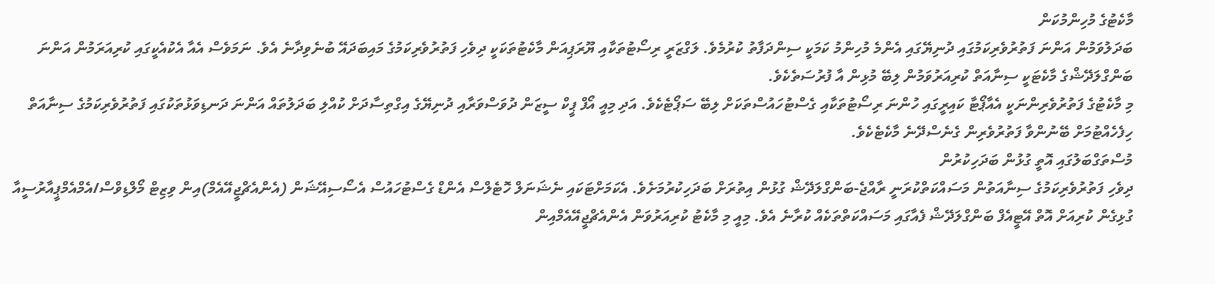މާކެޓުގެ މުހިންމުކަން
ބަދަލުވަމުން އަންނަ ފަތުރުވެރިކަމުގައި ދުނިޔޭގައި އެންމެ މުހިންމު ކަމަކީ ސިންދަފާތު ކުރުމެވެ. ލަގްޒަރީ ރިސޯޓުތަކާއި ޔޫރަޕިއަން މާކެޓުތަކަކީ ދިވެހި ފަތުރުވެރިކަމުގެ މައިބަދައޭ ބުނެވިދާނެ އެވެ. ނަމަވެސް އެއާ އެކުއެކީގައި ކުރިއަރަމުން އަންނަ ބަންގްލަދޭޝްގެ މާކެޓަކީ ސިނާއަތް ކުރިއަރުވަމުން ލިބޭ މުޅިން އާ ފުރުސަތެކެވެ.
މި މާކެޓުގެ ފަތުރުވެރިންނަކީ އެއާޕޯޓާ ކައިރީގައި ހުންނަ ރިސޯޓުތަކާއި ގެސްޓުހައުސްތަކަށް ލިބޭ ސަޕޯޓެކެވެ. އަދި މިއީ އޯފް ޕީކް ސީޒަން ދުވަސްވަރާއި ދުނިޔޭގެ އިގްތިސާދަށް ކުއްލި ބަދަލުތައް އަންނަ ދަނޑިވަޅުތަކުގައި ފަތުރުވެރިކަމުގެ ސިނާއަތް ހިފެހެއްޓުމަށް ބޭނުންވާ ފަތުރުވެރިން ގެނެސްދޭނެ މާކެޓެކެވެ.
މުސްތަގްބަލުގައި އޮތީ ގުޅުން ބަދަހިކުރުން
ދިވެހި ފަތުރުވެރިކަމުގެ ސިނާއަތުން މަސައްކަތްކުރަނީ ރާއްޖެ-ބަންގްލަދޭޝް ގުޅުން އިތުރަށް ބަދަހިކުރުމަށެވެ. އެކަމަށްޓަކައި ނެޝަނަލް ހޮޓެލްސް އެންޑް ގެސްޓުހައުސް އެސޯސިއޭޝަން (އެންއެޗްޖީއޭއެމް)އިން ވިޒިޓް މޯލްޑިވްސް/އެމްއެމްޕީއާރުސީއާ ގުޅިގެން ކުރިއަށް އޮތް އޭޓީއެފް ބަންގްލަދޭޝް ފެއާގައި މަސައްކަތްތަކެއް ކުރާނެ އެވެ. މިއީ މި މާކެޓު ކުރިއަރުވަން އެންއެޗްޖީއޭއެމްއިން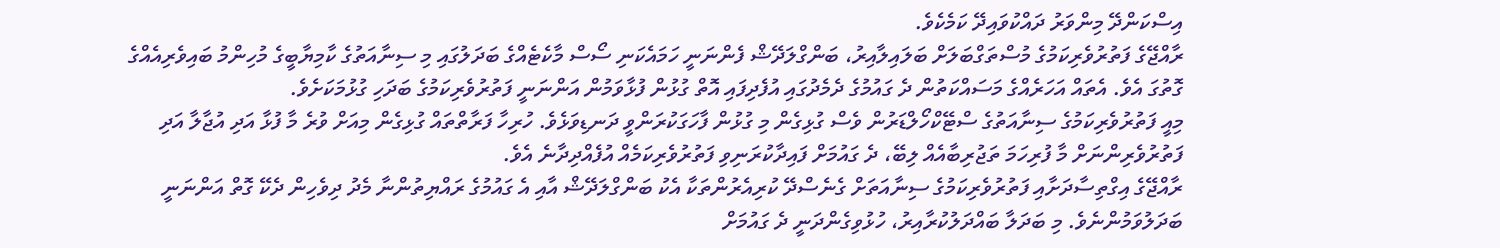އިސްކަންދޭ މިންވަރު ދައްކުވައިދޭ ކަމެކެވެ.
ރާއްޖޭގެ ފަތުރުވެރިކަމުގެ މުސްތަގްބަލަށް ބަލައިލާއިރު، ބަންގްލަދޭޝް ފެންނަނީ ހަމައެކަނި ސޯސް މާކެޓެއްގެ ބަދަލުގައި މި ސިނާއަތުގެ ކާމިޔާބީގެ މުހިންމު ބައިވެރިއެއްގެ ގޮތުގަ އެވެ. އެތައް އަހަރެއްގެ މަސައްކަތުން ދެ ގައުމުގެ ދެމެދުގައި އުފެދިފައި އޮތް ގުޅުން ފުޅާވަމުން އަންނަނީ ފަތުރުވެރިކަމުގެ ބަދަހި ގުޅުމަކަށެވެ.
މިއީ ފަތުރުވެރިކަމުގެ ސިނާއަތުގެ ސްޓޭކްހޯލްޑަރުން ވެސް ގުޅިގެން މި ގުޅުން ފާހަގަކުރަންވީ ދަނޑިވަޅެވެ. ހުރިހާ ފަރާތްތައް ގުޅިގެން މިއަށް ވުރެ މާ ފުޅާ އަދި އުޖާލާ އަދި ފަތުރުވެރިންނަށް މާ ފުރިހަމަ ތަޖުރިބާއެއް ލިބޭ، ދެ ގައުމަށް ފައިދާކުރަނިވި ފަތުރުވެރިކަމެއް އުފެއްދިދާނެ އެވެ.
ރާއްޖޭގެ އިގްތިސާދަށާއި ފަތުރުވެރިކަމުގެ ސިނާއަތަށް ގެނެސްދޭ ކުރިއެރުންތަކާ އެކު ބަންގްލަދޭޝް އާއި އެ ގައުމުގެ ރައްޔިތުންނާ މެދު ދިވެހިން ދެކޭ ގޮތް އަންނަނީ ބަދަލުވަމުންނެވެ. މި ބަދަލާ ބައްދަލުކުރާއިރު، ހުޅުވިގެންދަނީ ދެ ގައުމަށް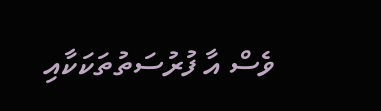ވެސް އާ ފުރުސަތުތަކަކާއި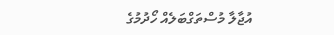އުޖާލާ މުސްތަގްބަލެއް ހޯދުމުގެ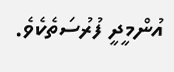އުންމީދީ ފުރުސަތެކެވެ.